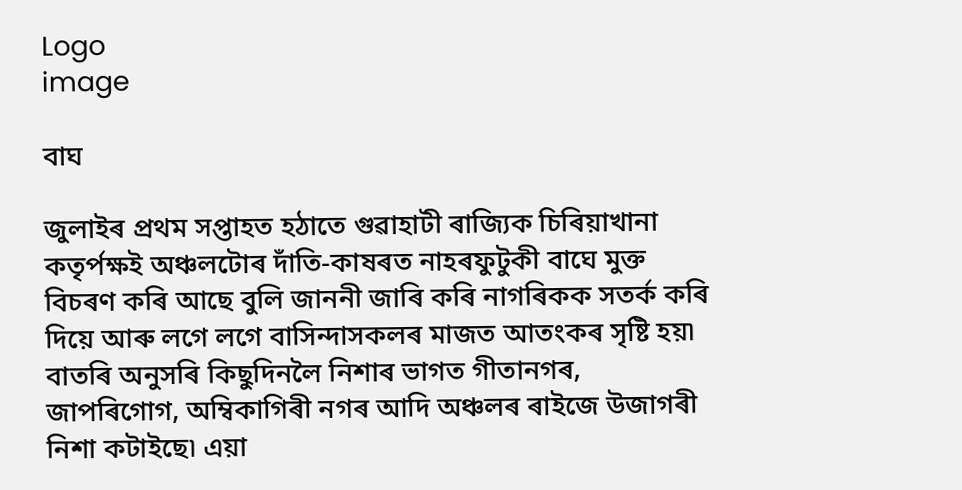Logo
image

বাঘ

জুলাইৰ প্ৰথম সপ্তাহত হঠাতে গুৱাহাটী ৰাজ্যিক চিৰিয়াখানা কতৃৰ্পক্ষই অঞ্চলটোৰ দাঁতি-কাষৰত নাহৰফুটুকী বাঘে মুক্ত বিচৰণ কৰি আছে বুলি জাননী জাৰি কৰি নাগৰিকক সতৰ্ক কৰি দিয়ে আৰু লগে লগে বাসিন্দাসকলৰ মাজত আতংকৰ সৃষ্টি হয়৷ বাতৰি অনুসৰি কিছুদিনলৈ নিশাৰ ভাগত গীতানগৰ, জাপৰিগোগ, অম্বিকাগিৰী নগৰ আদি অঞ্চলৰ ৰাইজে উজাগৰী নিশা কটাইছে৷ এয়া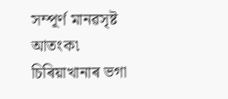সম্পূৰ্ণ মানৱসৃষ্ট আতংক৷ চিৰিয়াখানাৰ ভগা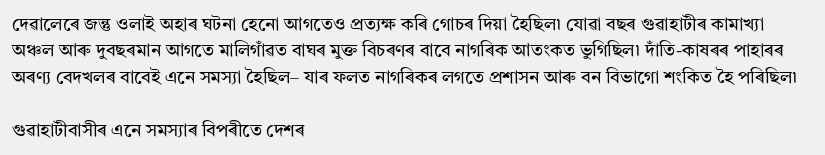দেৱালেৰে জন্তু ওলাই অহাৰ ঘটনা হেনো আগতেও প্ৰত্যক্ষ কৰি গোচৰ দিয়া হৈছিল৷ যোৱা বছৰ গুৱাহাটীৰ কামাখ্যা অঞ্চল আৰু দুবছৰমান আগতে মালিগাঁৱত বাঘৰ মুক্ত বিচৰণৰ বাবে নাগৰিক আতংকত ভুগিছিল৷ দাঁতি-কাষৰৰ পাহাৰৰ অৰণ্য বেদখলৰ বাবেই এনে সমস্যা হৈছিল– যাৰ ফলত নাগৰিকৰ লগতে প্ৰশাসন আৰু বন বিভাগো শংকিত হৈ পৰিছিল৷

গুৱাহাটীবাসীৰ এনে সমস্যাৰ বিপৰীতে দেশৰ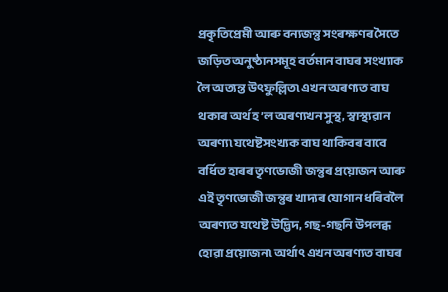প্ৰকৃতিপ্ৰেমী আৰু বন্যজন্তু সংৰক্ষণৰ সৈতে জড়িত অনুষ্ঠানসমূহ বৰ্তমান বাঘৰ সংখ্যাক লৈ অত্যন্ত উৎফুল্লিত৷ এখন অৰণ্যত বাঘ থকাৰ অৰ্থ হ’ল অৰণ্যখন সুস্থ, স্বাস্থ্যৱান অৰণ্য৷ যথেষ্টসংখ্যক বাঘ থাকিবৰ বাবে বৰ্ধিত হাৰৰ তৃণভোজী জন্তুৰ প্ৰয়োজন আৰু এই তৃণভোজী জন্তুৰ খাদ্যৰ যোগান ধৰিবলৈ অৰণ্যত যথেষ্ট উদ্ভিদ, গছ-গছনি উপলব্ধ হোৱা প্ৰয়োজন৷ অৰ্থাৎ এখন অৰণ্যত বাঘৰ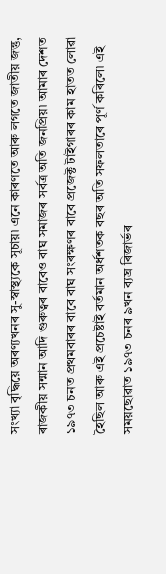সংখ্যা বৃদ্ধিয়ে অৰণ্যখনৰ সু-স্বাস্থ্যকে সূচায়৷ এনে কাৰণতে আৰু লগতে জাতীয় জন্তু, ৰাজকীয় সন্মান আদি গুৰুত্বৰ বাবেও বাঘ সমাজৰ সৰ্বত্ৰ অতি জনপ্ৰিয়৷ আমাৰ দেশত ১৯৭৩ চনত প্ৰথমবাৰৰ বাবে বাঘ সংৰক্ষণৰ বাবে প্ৰজেক্ট টাইগাৰৰ কাম হাতত লোৱা হৈছিল আৰু এই প্ৰচেষ্টাই বৰ্তমান অৰ্ধশতক বছৰ অতি সফলতাৰে পূৰ্ণ কৰিলে৷ এই সময়ছোৱাত ১৯৭৩ চনৰ ৯খন ব্যঘ্ৰ ৰিজাৰ্ভৰ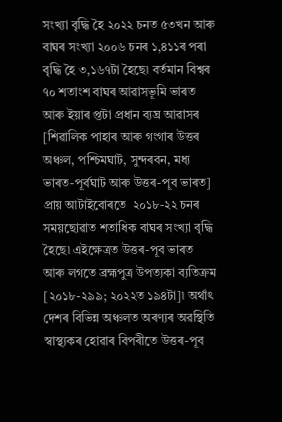সংখ্যা বৃদ্ধি হৈ ২০২২ চনত ৫৩খন আৰু বাঘৰ সংখ্যা ২০০৬ চনৰ ১,৪১১ৰ পৰা বৃদ্ধি হৈ ৩,১৬৭টা হৈছে৷ বৰ্তমান বিশ্বৰ ৭০ শতাংশ বাঘৰ আৱাসভূমি ভাৰত আৰু ইয়াৰ প্তটা প্ৰধান ব্যঘ্ৰ আৱাসৰ [শিৱালিক পাহাৰ আৰু গংগাৰ উত্তৰ অঞ্চল, পশ্চিমঘাট, সুন্দৰবন, মধ্য ভাৰত-পূৰ্বঘাট আৰু উত্তৰ-পূব ভাৰত] প্ৰায় আটাইবোৰতে  ২০১৮-২২ চনৰ সময়ছোৱাত শতাধিক বাঘৰ সংখ্যা বৃদ্ধি হৈছে৷ এইক্ষেত্ৰত উত্তৰ-পূব ভাৰত আৰু লগতে ব্ৰহ্মপুত্ৰ উপত্যকা ব্যতিক্ৰম [২০১৮-২৯৯; ২০২২ত ১৯৪টা]৷ অৰ্থাৎ দেশৰ বিভিন্ন অঞ্চলত অৰণ্যৰ অৱস্থিতি স্বাস্থ্যকৰ হোৱাৰ বিপৰীতে উত্তৰ-পূব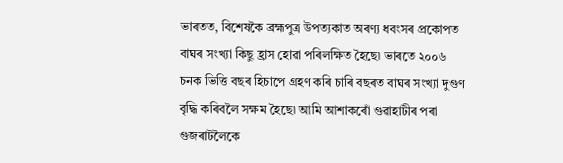ভাৰতত, বিশেষকৈ ব্ৰহ্মপুত্ৰ উপত্যকাত অৰণ্য ধবংসৰ প্ৰকোপত বাঘৰ সংখ্যা কিছু হ্ৰাস হোৱা পৰিলক্ষিত হৈছে৷ ভাৰতে ২০০৬ চনক ভিত্তি বছৰ হিচাপে গ্ৰহণ কৰি চাৰি বছৰত বাঘৰ সংখ্যা দুগুণ বৃদ্ধি কৰিবলৈ সক্ষম হৈছে৷ আমি আশাকৰোঁ গুৱাহাটীৰ পৰা গুজৰাটলৈকে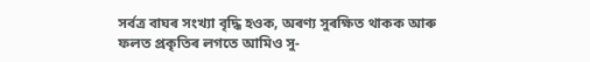সৰ্বত্ৰ বাঘৰ সংখ্যা বৃদ্ধি হওক, অৰণ্য সুৰক্ষিত থাকক আৰু ফলত প্ৰকৃতিৰ লগতে আমিও সু-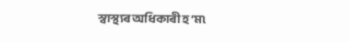স্বাস্থ্যৰ অধিকাৰী হ’ম৷